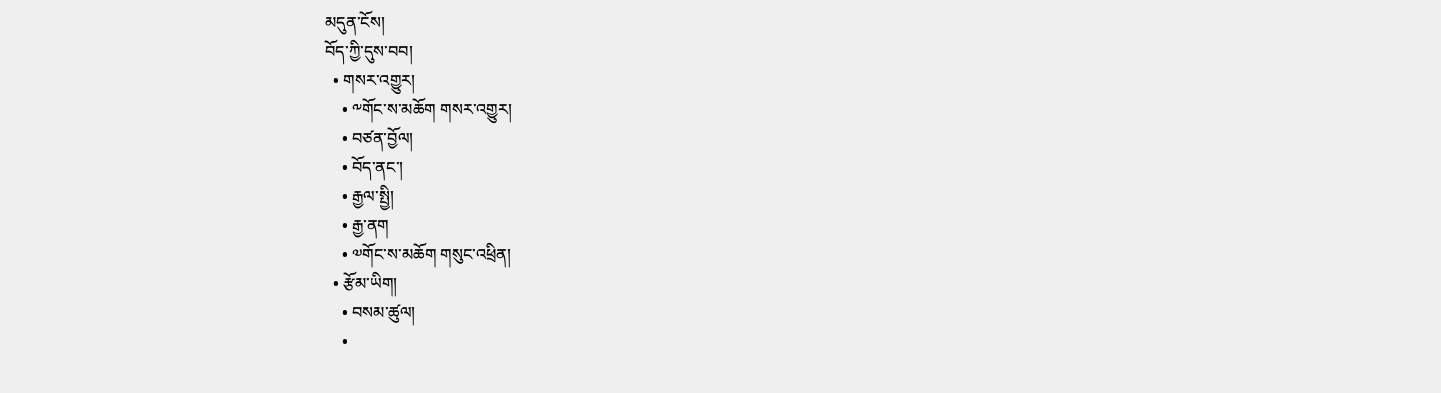མདུན་ངོས།
བོད་ཀྱི་དུས་བབ།
  • གསར་འགྱུར།
    • ༸གོང་ས་མཆོག གསར་འགྱུར།
    • བཙན་བྱོལ།
    • བོད་ནང་།
    • རྒྱལ་སྤྱི།
    • རྒྱ་ནག
    • ༧གོང་ས་མཆོག གསུང་འཕྲིན།
  • རྩོམ་ཡིག།
    • བསམ་ཚུལ།
    •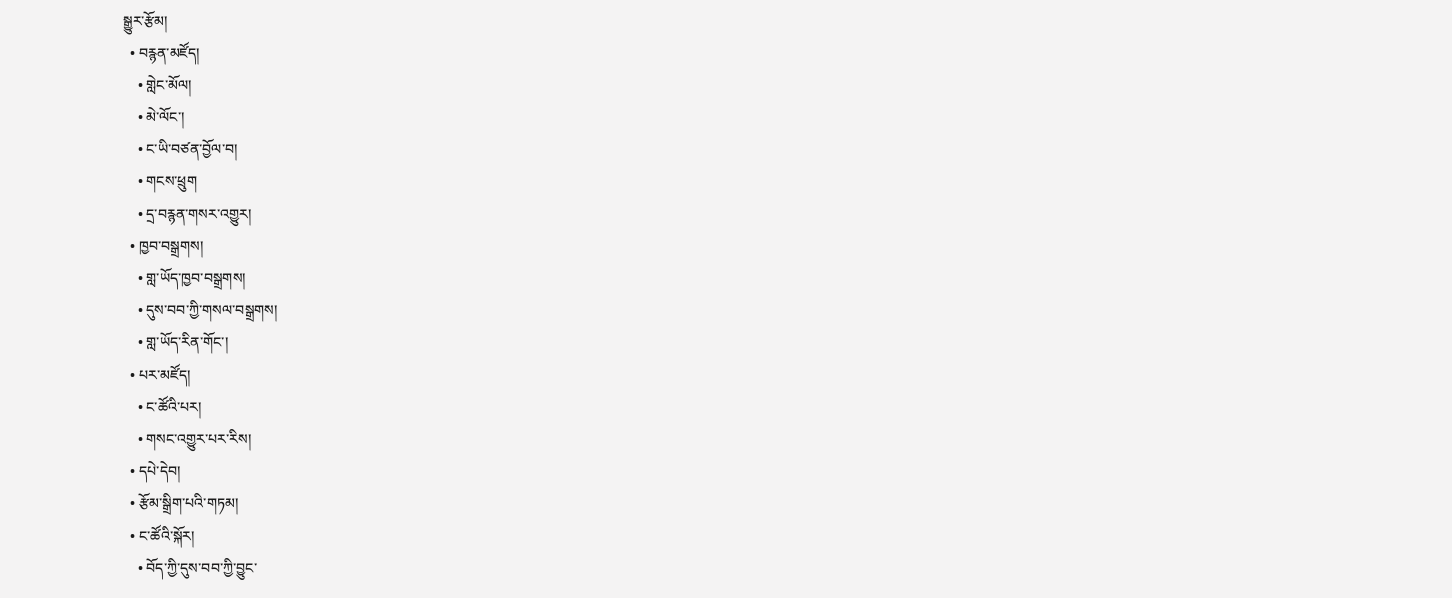སྒྱུར་རྩོམ།
  • བརྙན་མཛོད།
    • གླེང་མོལ།
    • མེ་ལོང་།
    • ང་ཡི་བཙན་བྱོལ་བ།
    • གངས་ཕྲུག
    • དྲ་བརྙན་གསར་འགྱུར།
  • ཁྱབ་བསྒྲགས།
    • གླ་ཡོད་ཁྱབ་བསྒྲགས།
    • དུས་བབ་ཀྱི་གསལ་བསྒྲགས།
    • གླ་ཡོད་རིན་གོང་།
  • པར་མཛོད།
    • ང་ཚོའི་པར།
    • གསང་འགྱུར་པར་རིས།
  • དཔེ་དེབ།
  • རྩོམ་སྒྲིག་པའི་གཏམ།
  • ང་ཚོའི་སྐོར།
    • བོད་ཀྱི་དུས་བབ་ཀྱི་བྱུང་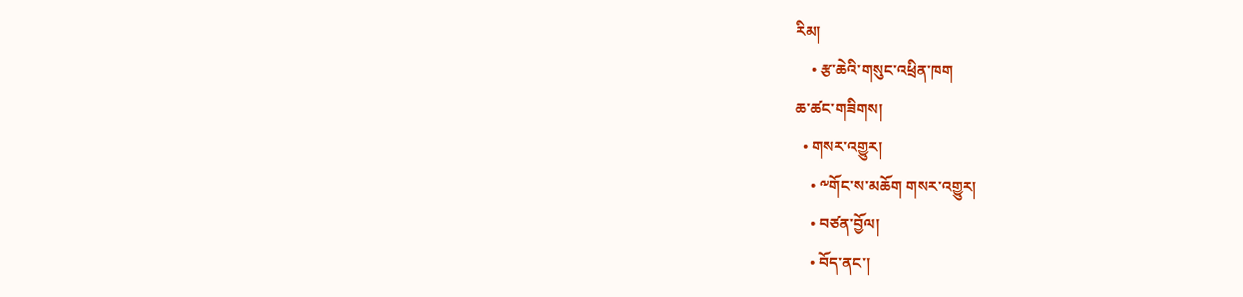རིམ།
    • རྩ་ཆེའི་གསུང་འཕྲིན་ཁག
ཆ་ཚང་གཟིགས།
  • གསར་འགྱུར།
    • ༸གོང་ས་མཆོག གསར་འགྱུར།
    • བཙན་བྱོལ།
    • བོད་ནང་།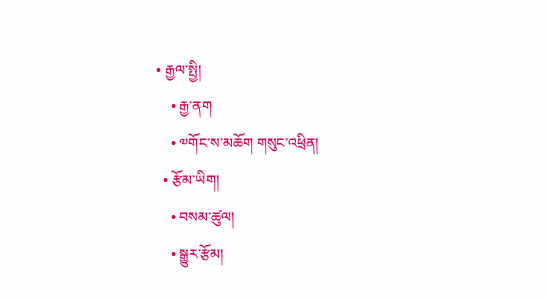• རྒྱལ་སྤྱི།
    • རྒྱ་ནག
    • ༧གོང་ས་མཆོག གསུང་འཕྲིན།
  • རྩོམ་ཡིག།
    • བསམ་ཚུལ།
    • སྒྱུར་རྩོམ།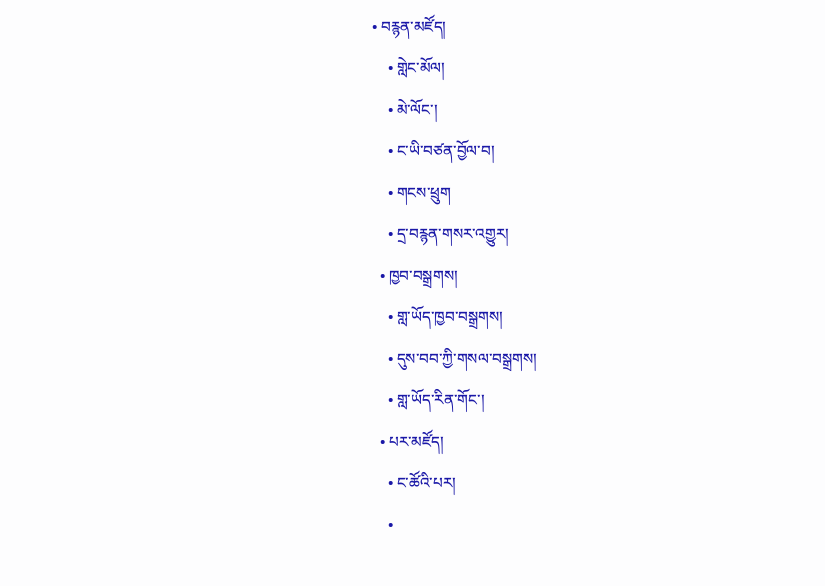• བརྙན་མཛོད།
    • གླེང་མོལ།
    • མེ་ལོང་།
    • ང་ཡི་བཙན་བྱོལ་བ།
    • གངས་ཕྲུག
    • དྲ་བརྙན་གསར་འགྱུར།
  • ཁྱབ་བསྒྲགས།
    • གླ་ཡོད་ཁྱབ་བསྒྲགས།
    • དུས་བབ་ཀྱི་གསལ་བསྒྲགས།
    • གླ་ཡོད་རིན་གོང་།
  • པར་མཛོད།
    • ང་ཚོའི་པར།
    •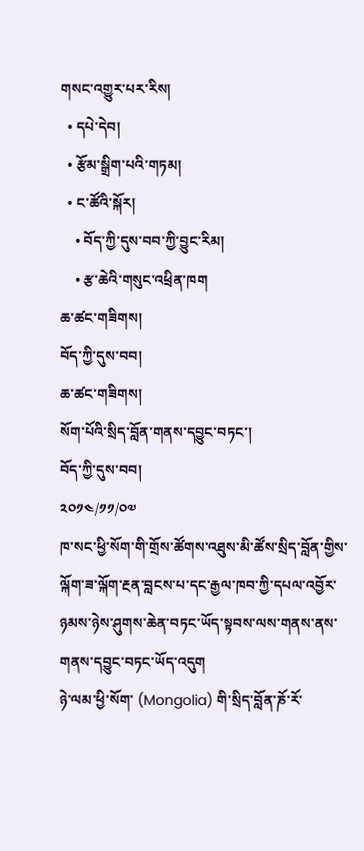གསང་འགྱུར་པར་རིས།
  • དཔེ་དེབ།
  • རྩོམ་སྒྲིག་པའི་གཏམ།
  • ང་ཚོའི་སྐོར།
    • བོད་ཀྱི་དུས་བབ་ཀྱི་བྱུང་རིམ།
    • རྩ་ཆེའི་གསུང་འཕྲིན་ཁག
ཆ་ཚང་གཟིགས།
བོད་ཀྱི་དུས་བབ།
ཆ་ཚང་གཟིགས།
སོག་པོའི་སྲིད་བློན་གནས་དབྱུང་བཏང་།
བོད་ཀྱི་དུས་བབ།
༢༠༡༤/༡༡/༠༧
ཁ་སང་ཕྱི་སོག་གི་གྲོས་ཚོགས་འཐུས་མི་ཚོས་སྲིད་བློན་གྱིས་ལྐོག་ཟ་ལྐོག་རྔན་བླངས་པ་དང་རྒྱལ་ཁབ་ཀྱི་དཔལ་འབྱོར་ཉམས་ཉེས་ཤུགས་ཆེན་བཏང་ཡོད་སྟབས་ལས་གནས་ནས་གནས་དབྱུང་བཏང་ཡོད་འདུག
ཉེ་ལམ་ཕྱི་སོག་ (Mongolia) གི་སྲིད་བློན་ཎོ་རོ་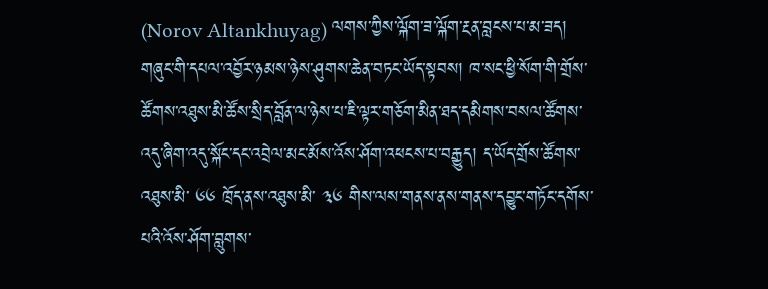(Norov Altankhuyag) ལགས་ཀྱིས་ལྐོག་ཟ་ལྐོག་རྔན་བླངས་པ་མ་ཟད། གཞུང་གི་དཔལ་འབྱོར་ཉམས་ཉེས་ཤུགས་ཆེན་བཏང་ཡོད་སྟབས། ཁ་སང་ཕྱི་སོག་གི་གྲོས་ཚོགས་འཐུས་མི་ཚོས་སྲིད་བློན་ལ་ཉེས་པ་ཇི་ལྟར་གཅོག་མིན་ཐད་དམིགས་བསལ་ཚོགས་འདུ་ཞིག་འདུ་སྐོང་དང་འབྲེལ་མང་མོས་འོས་ཤོག་འཕངས་པ་བརྒྱུད། ད་ཡོད་གྲོས་ཚོགས་འཐུས་མི་ ༦༦ ཁྲོད་ནས་འཐུས་མི་ ༣༦ གིས་ལས་གནས་ནས་གནས་དབྱུང་གཏོང་དགོས་པའི་འོས་ཤོག་བླུགས་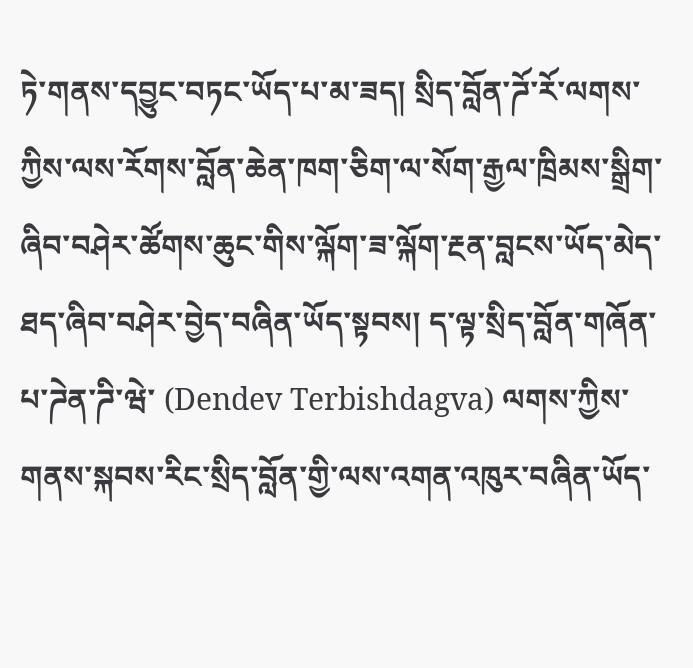ཏེ་གནས་དབྱུང་བཏང་ཡོད་པ་མ་ཟད། སྲིད་བློན་ཌོ་རོ་ལགས་ཀྱིས་ལས་རོགས་བློན་ཆེན་ཁག་ཅིག་ལ་སོག་རྒྱལ་ཁྲིམས་སྒྲིག་ཞིབ་བཤེར་ཚོགས་ཆུང་གིས་ལྐོག་ཟ་ལྐོག་རྔན་བླངས་ཡོད་མེད་ཐད་ཞིབ་བཤེར་བྱེད་བཞིན་ཡོད་སྟབས། ད་ལྟ་སྲིད་བློན་གཞོན་པ་ཌེན་ཌི་ཝེ་ (Dendev Terbishdagva) ལགས་ཀྱིས་གནས་སྐབས་རིང་སྲིད་བློན་གྱི་ལས་འགན་འཁུར་བཞིན་ཡོད་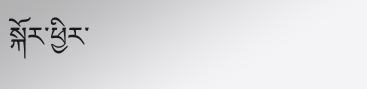སྐོར་ཕྱིར་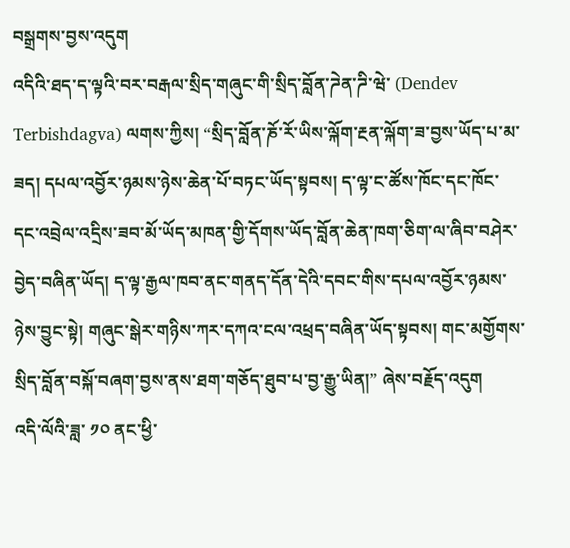བསྒྲགས་བྱས་འདུག
འདིའི་ཐད་ད་ལྟའི་བར་བརྒལ་སྲིད་གཞུང་གི་སྲིད་བློན་ཌེན་ཌི་ཝེ་ (Dendev Terbishdagva) ལགས་ཀྱིས། “སྲིད་བློན་ཎོ་རོ་ཡིས་ལྐོག་རྔན་ལྐོག་ཟ་བྱས་ཡོད་པ་མ་ཟད། དཔལ་འབྱོར་ཉམས་ཉེས་ཆེན་པོ་བཏང་ཡོད་སྟབས། ད་ལྟ་ང་ཚོས་ཁོང་དང་ཁོང་དང་འབྲེལ་འདྲིས་ཟབ་མོ་ཡོད་མཁན་གྱི་དོགས་ཡོད་བློན་ཆེན་ཁག་ཅིག་ལ་ཞིབ་བཤེར་བྱེད་བཞིན་ཡོད། ད་ལྟ་རྒྱལ་ཁབ་ནང་གནད་དོན་དེའི་དབང་གིས་དཔལ་འབྱོར་ཉམས་ཉེས་བྱུང་སྟེ། གཞུང་སྒེར་གཉིས་ཀར་དཀའ་ངལ་འཕྲད་བཞིན་ཡོད་སྟབས། གང་མགྱོགས་སྲིད་བློན་བསྐོ་བཞག་བྱས་ནས་ཐག་གཅོད་ཐུབ་པ་བྱ་རྒྱུ་ཡིན།” ཞེས་བརྗོད་འདུག
འདི་ལོའི་ཟླ་ ༡༠ ནང་ཕྱི་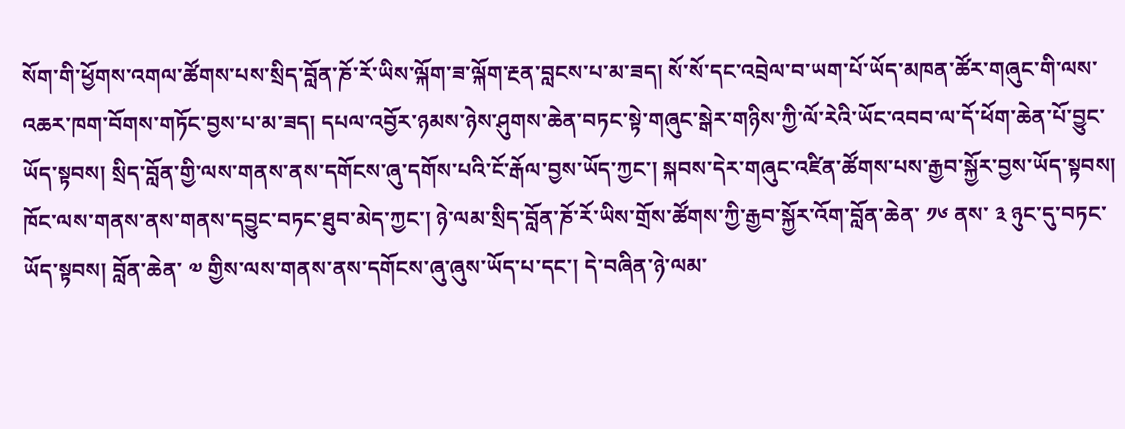སོག་གི་ཕྱོགས་འགལ་ཚོགས་པས་སྲིད་བློན་ཎོ་རོ་ཡིས་ལྐོག་ཟ་ལྐོག་རྔན་བླངས་པ་མ་ཟད། སོ་སོ་དང་འབྲེལ་བ་ཡག་པོ་ཡོད་མཁན་ཚོར་གཞུང་གི་ལས་འཆར་ཁག་བོགས་གཏོང་བྱས་པ་མ་ཟད། དཔལ་འབྱོར་ཉམས་ཉེས་ཤུགས་ཆེན་བཏང་སྟེ་གཞུང་སྒེར་གཉིས་ཀྱི་ལོ་རེའི་ཡོང་འབབ་ལ་དོ་ཕོག་ཆེན་པོ་བྱུང་ཡོད་སྟབས། སྲིད་བློན་གྱི་ལས་གནས་ནས་དགོངས་ཞུ་དགོས་པའི་ངོ་རྒོལ་བྱས་ཡོད་ཀྱང་། སྐབས་དེར་གཞུང་འཛིན་ཚོགས་པས་རྒྱབ་སྐྱོར་བྱས་ཡོད་སྟབས། ཁོང་ལས་གནས་ནས་གནས་དབྱུང་བཏང་ཐུབ་མེད་ཀྱང་། ཉེ་ལམ་སྲིད་བློན་ཎོ་རོ་ཡིས་གྲོས་ཚོགས་ཀྱི་རྒྱབ་སྐྱོར་འོག་བློན་ཆེན་ ༡༦ ནས་ ༣ ཉུང་དུ་བཏང་ཡོད་སྟབས། བློན་ཆེན་ ༧ གྱིས་ལས་གནས་ནས་དགོངས་ཞུ་ཞུས་ཡོད་པ་དང་། དེ་བཞིན་ཉེ་ལམ་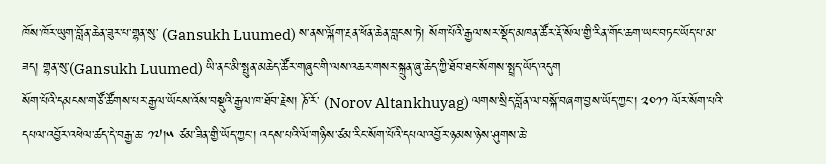ཁོས་ཁོར་ཡུག་བློན་ཆེན་ཟུར་པ་གྷན་སུ་ (Gansukh Luumed) ས་ནས་ལྐོག་རྔན་ཕོན་ཆེན་བླངས་ཏེ། སོག་པོའི་རྒྱལ་སར་སྡོད་མཁན་ཚོར་རྡོ་སོལ་གྱི་རིན་གོང་ཆག་ཡང་བཏང་ཡོད་པ་མ་ཟད། གྷན་སུ་(Gansukh Luumed) ཡི་ནང་མི་སྤུན་མཆེད་ཚོར་གཞུང་གི་ལས་འཆར་གསར་སྐྲུན་ཞུ་ཆེད་ཀྱི་ཐོབ་ཐང་སོགས་སྤྲད་ཡོད་འདུག
སོག་པོའི་དམངས་གཙོ་ཚོགས་པར་རྒྱལ་ཡོངས་འོས་བསྡུའི་རྒྱལ་ཁ་ཐོབ་རྗེས། ཎོ་རོ་ (Norov Altankhuyag) ལགས་སྲིད་བློན་ལ་བསྐོ་བཞག་བྱས་ཡོད་ཀྱང་། ༢༠༡༡ ལོར་སོག་པའི་དཔལ་འབྱོར་འཕེལ་ཚད་དེ་བརྒྱ་ཆ་ ༡༧།༥ ཙམ་ཟིན་གྱི་ཡོད་ཀྱང་། འདས་པའི་ལོ་གཉིས་ཙམ་རིང་སོག་པོའི་དཔལ་འབྱོར་ཉམས་ཉེས་ཤུགས་ཆེ་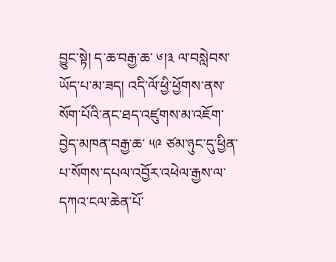བྱུང་སྟེ། ད་ཆ་བརྒྱ་ཆ་ ༦།༣ ལ་བསླེབས་ཡོད་པ་མ་ཟད། འདི་ལོ་ཕྱི་ཕྱོགས་ནས་སོག་པོའི་ནང་ཐད་འཛུགས་མ་འཇོག་བྱེད་མཁན་བརྒྱ་ཆ་ ༥༩ ཙམ་ཉུང་དུ་ཕྱིན་པ་སོགས་དཔལ་འབྱོར་འཕེལ་རྒྱས་ལ་དཀའ་ངལ་ཆེན་པོ་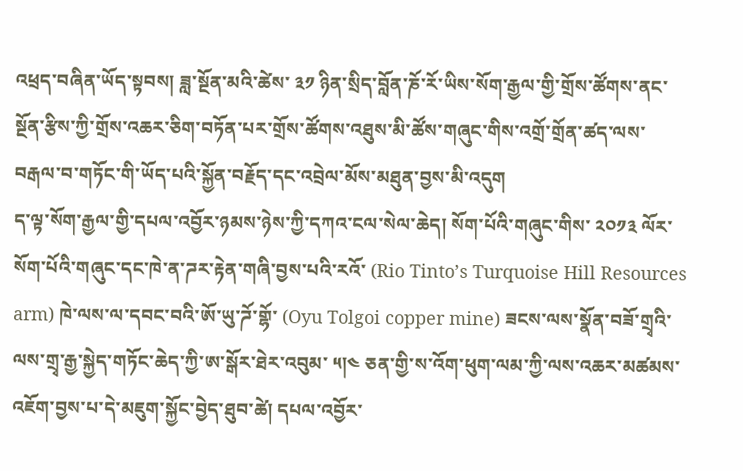འཕྲད་བཞིན་ཡོད་སྟབས། ཟླ་སྔོན་མའི་ཚེས་ ༣༡ ཉིན་སྲིད་བློན་ཎོ་རོ་ཡིས་སོག་རྒྱལ་གྱི་གྲོས་ཚོགས་ནང་སྔོན་རྩིས་ཀྱི་གྲོས་འཆར་ཅིག་བཏོན་པར་གྲོས་ཚོགས་འཐུས་མི་ཚོས་གཞུང་གིས་འགྲོ་གྲོན་ཚད་ལས་བརྒལ་བ་གཏོང་གི་ཡོད་པའི་སྐྱོན་བརྗོད་དང་འབྲེལ་མོས་མཐུན་བྱས་མི་འདུག
ད་ལྟ་སོག་རྒྱལ་གྱི་དཔལ་འབྱོར་ཉམས་ཉེས་ཀྱི་དཀའ་ངལ་སེལ་ཆེད། སོག་པོའི་གཞུང་གིས་ ༢༠༡༣ ལོར་སོག་པོའི་གཞུང་དང་ཁེ་ན་ཌར་རྟེན་གཞི་བྱས་པའི་རའོ་ (Rio Tinto’s Turquoise Hill Resources arm) ཁེ་ལས་ལ་དབང་བའི་ཨོ་ཡུ་ཌོ་གྷོ་ (Oyu Tolgoi copper mine) ཟངས་ལས་སྣོན་བཟོ་གྲྭའི་ལས་གྲྭ་རྒྱ་སྐྱེད་གཏོང་ཆེད་ཀྱི་ཨ་སྒོར་ཐེར་འབུམ་ ༥།༤ ཅན་གྱི་ས་འོག་ཕུག་ལམ་ཀྱི་ལས་འཆར་མཚམས་འཇོག་བྱས་པ་དེ་མཇུག་སྐྱོང་བྱེད་ཐུབ་ཚེ། དཔལ་འབྱོར་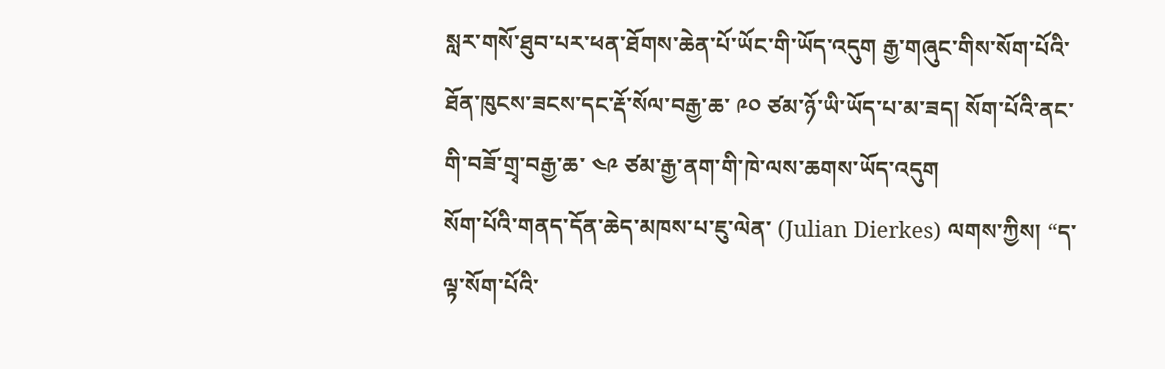སླར་གསོ་ཐུབ་པར་ཕན་ཐོགས་ཆེན་པོ་ཡོང་གི་ཡོད་འདུག རྒྱ་གཞུང་གིས་སོག་པོའི་ཐོན་ཁུངས་ཟངས་དང་རྡོ་སོལ་བརྒྱ་ཆ་ ༩༠ ཙམ་ཉོ་ཡི་ཡོད་པ་མ་ཟད། སོག་པོའི་ནང་གི་བཟོ་གྲྭ་བརྒྱ་ཆ་ ༤༩ ཙམ་རྒྱ་ནག་གི་ཁེ་ལས་ཆགས་ཡོད་འདུག
སོག་པོའི་གནད་དོན་ཆེད་མཁས་པ་ཇུ་ལེན་ (Julian Dierkes) ལགས་ཀྱིས། “ད་ལྟ་སོག་པོའི་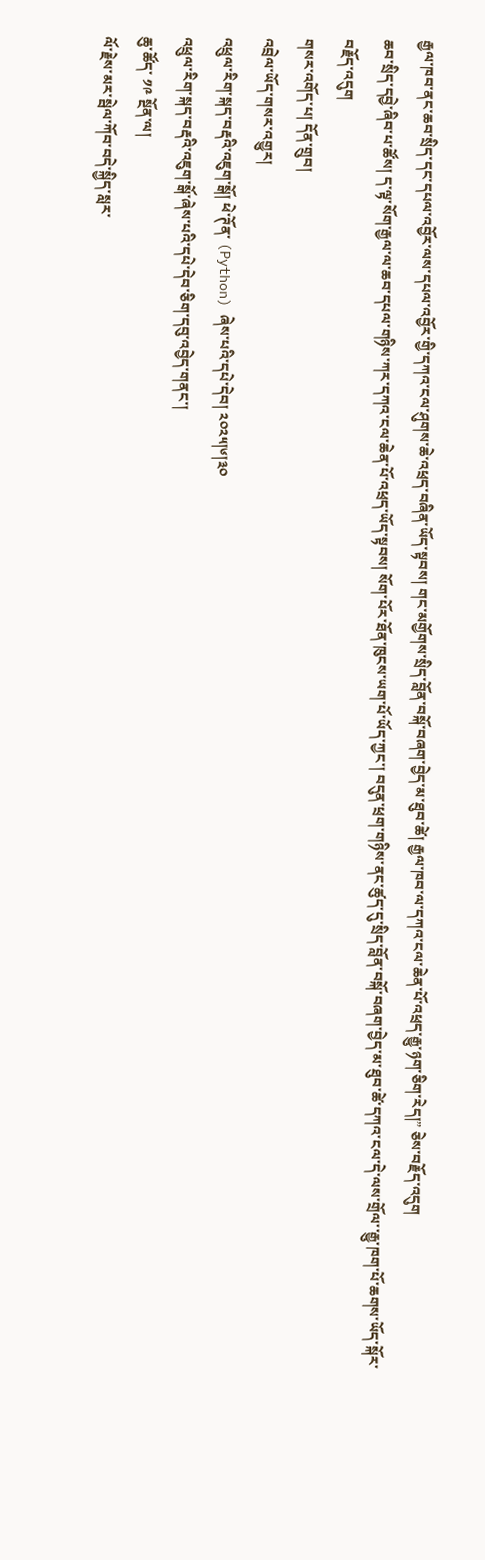རྒྱལ་ཁབ་ནང་ཆབ་སྲིད་དང་དཔལ་འབྱོར་ལས་དཔལ་འབྱོར་གྱི་དཀའ་ངལ་ཤུགས་ཆེ་འཕྲད་བཞིན་ཡོད་སྟབས། གང་མགྱོགས་སྲིད་བློན་བསྐོ་བཞག་བྱེད་མ་ཐུབ་ཚེ། རྒྱལ་ཁབ་ལ་དཀའ་ངལ་ཆེན་པོ་འཕྲད་རྒྱུ་ཉག་ཅིག་རེད།” ཅེས་བརྗོད་འདུག
ཆབ་སྲིད་དབྱེ་ཞིབ་པ་ཚོས། ད་ལྟ་སོག་རྒྱལ་ལ་ཆབ་དཔལ་གཉིས་ཀར་དཀའ་ངལ་ཆེན་པོ་འཕྲད་ཡོད་སྟབས། སོག་པོར་ཐོན་ཁུངས་ཡག་པོ་ཡོད་ཀྱང་། བདུན་ཕྲག་གཉིས་ནང་ཚུད་དུ་སྲིད་བློན་བསྐོ་བཞག་བྱེད་མ་ཐུབ་ཚེ་དཀའ་ངལ་དེ་ལས་གྲོལ་་རྒྱུ་ཁག་པོ་ཆགས་ཡོད་སྐོར་བརྗོད་འདུག
གསར་འགོད་པ། དོན་གྲུབ།
འབྲེལ་ཡོད་གསར་འགྱུར།
འཕྲུལ་རིག་སྐད་བརྡའི་འཇུག་སྒོ། ཕེ་ཊོན་ (Python) ཞེས་པའི་དཔེ་དེབ། ༢༠༢༥།༦།༣༠
འཕྲུལ་རིག་སྐད་བརྡའི་འཇུག་སྒོ་ཞེས་པའི་དཔེ་དེབ་ཅིག་དབུ་འབྱེད་གནང་།
ཆུ་ཚོད་ ༡༩ སྔོན་ལ།
ལོ་རྗེས་མར་སྦེལ་ཀོབ་བདེ་སྐྱིད་སླར་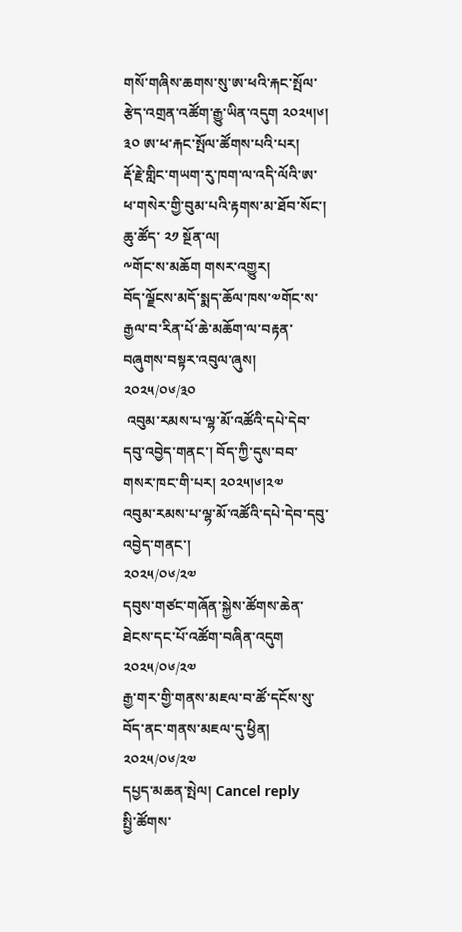གསོ་གཞིས་ཆགས་སུ་ཨ་ཕའི་རྐང་སྤོལ་རྩེད་འགྲན་འཚོག་རྒྱུ་ཡིན་འདུག ༢༠༢༥།༦། ༣༠ ཨ་ཕ་རྐང་སྤོལ་ཚོགས་པའི་པར།
རྡོ་རྗེ་གླིང་གཡག་རུ་ཁག་ལ་འདི་ལོའི་ཨ་ཕ་གསེར་གྱི་བུམ་པའི་རྟགས་མ་ཐོབ་སོང་།
ཆུ་ཚོད་ ༢༡ སྔོན་ལ།
༸གོང་ས་མཆོག གསར་འགྱུར།
བོད་ལྗོངས་མདོ་སྨད་ཆོལ་ཁས་༧གོང་ས་རྒྱལ་བ་རིན་པོ་ཆེ་མཆོག་ལ་བརྟན་བཞུགས་བསྟར་འབུལ་ཞུས།
༢༠༢༥/༠༦/༣༠
 འབུམ་རམས་པ་ལྷ་མོ་འཚོའི་དཔེ་དེབ་དབུ་འབྱེད་གནང་། བོད་ཀྱི་དུས་བབ་གསར་ཁང་གི་པར། ༢༠༢༥།༦།༢༧
འབུམ་རམས་པ་ལྷ་མོ་འཚོའི་དཔེ་དེབ་དབུ་འབྱེད་གནང་།
༢༠༢༥/༠༦/༢༧
དབུས་གཙང་གཞོན་སྐྱེས་ཚོགས་ཆེན་ཐེངས་དང་པོ་འཚོག་བཞིན་འདུག
༢༠༢༥/༠༦/༢༧
རྒྱ་གར་གྱི་གནས་མཇལ་བ་ཚོ་དངོས་སུ་བོད་ནང་གནས་མཇལ་དུ་ཕྱིན།
༢༠༢༥/༠༦/༢༧
དཔྱད་མཆན་སྤེལ། Cancel reply
སྤྱི་ཚོགས་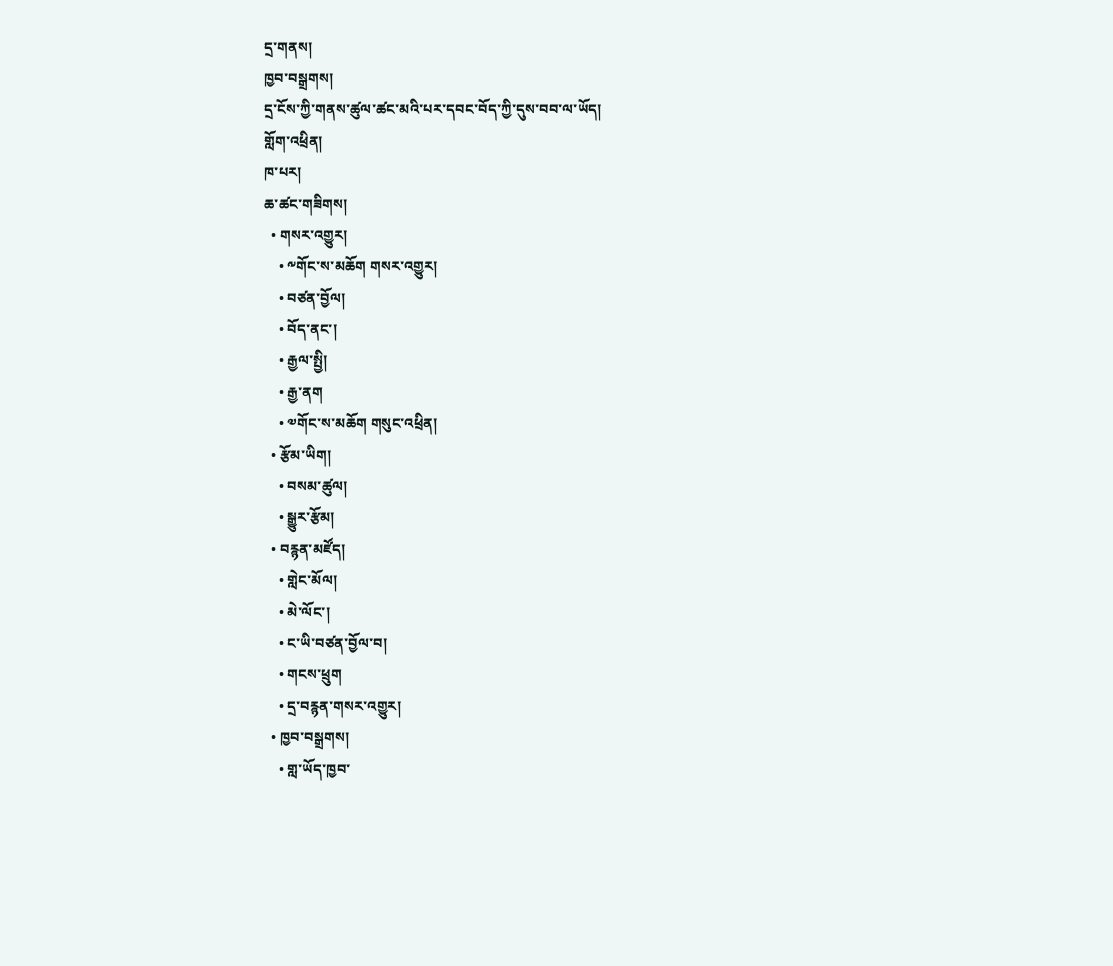དྲ་གནས།
ཁྱབ་བསྒྲགས།
དྲ་ངོས་ཀྱི་གནས་ཚུལ་ཚང་མའི་པར་དབང་བོད་ཀྱི་དུས་བབ་ལ་ཡོད།
གློག་འཕྲིན།
ཁ་པར།
ཆ་ཚང་གཟིགས།
  • གསར་འགྱུར།
    • ༸གོང་ས་མཆོག གསར་འགྱུར།
    • བཙན་བྱོལ།
    • བོད་ནང་།
    • རྒྱལ་སྤྱི།
    • རྒྱ་ནག
    • ༧གོང་ས་མཆོག གསུང་འཕྲིན།
  • རྩོམ་ཡིག།
    • བསམ་ཚུལ།
    • སྒྱུར་རྩོམ།
  • བརྙན་མཛོད།
    • གླེང་མོལ།
    • མེ་ལོང་།
    • ང་ཡི་བཙན་བྱོལ་བ།
    • གངས་ཕྲུག
    • དྲ་བརྙན་གསར་འགྱུར།
  • ཁྱབ་བསྒྲགས།
    • གླ་ཡོད་ཁྱབ་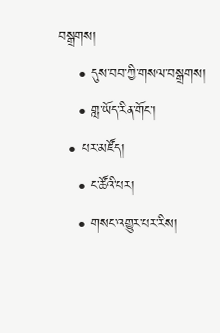བསྒྲགས།
    • དུས་བབ་ཀྱི་གསལ་བསྒྲགས།
    • གླ་ཡོད་རིན་གོང་།
  • པར་མཛོད།
    • ང་ཚོའི་པར།
    • གསང་འགྱུར་པར་རིས།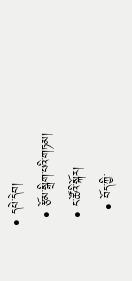• དཔེ་དེབ།
  • རྩོམ་སྒྲིག་པའི་གཏམ།
  • ང་ཚོའི་སྐོར།
    • བོད་ཀྱི་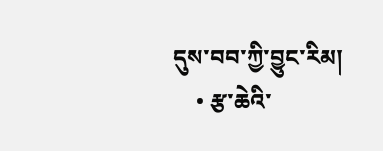དུས་བབ་ཀྱི་བྱུང་རིམ།
    • རྩ་ཆེའི་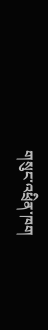གསུང་འཕྲིན་ཁག